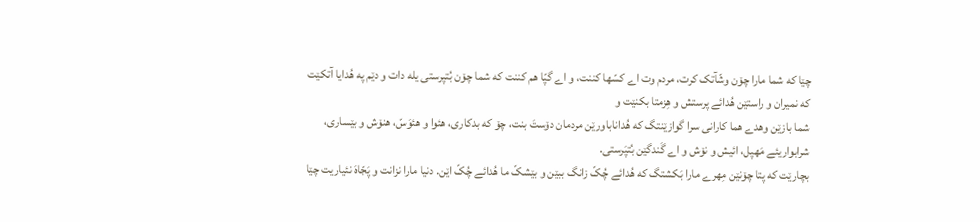چێا که شما مارا چۆن وشّآتک کرت، مردم وت اے کسّها کننت، و اے گپّا هم کننت که شما چۆن بُتپرستی یله دات و دێم په هُدایا آتکێت که نمیران و راستێن هُدائے پرستش و هِزمتا بکنێت و
شما بازێن وهدے هما کارانی سرا گوازێنتگ که هُداناباورێن مردمان دۆستَ بنت، چۆ که بدکاری، هئوا و هئوَسّ، هنۆش و بێساری، شرابواریئے مَهپل، ائیش و نۆش و اے گَندگێن بُتپَرستی.
بچارێت که پتا چۆنێن مِهرے مارا بَکشتگ که هُدائے چُکّ زانگ ببێن و بێشکّ ما هُدائے چُکّ اێن. دنیا مارا نزانت و پَجّاهَ نئیاریت چێا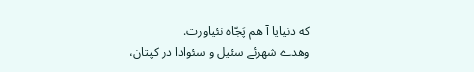که دنیایا آ هم پَجّاه نئیاورت.
وهدے شهرئے سئیل و سئوادا در کپتان،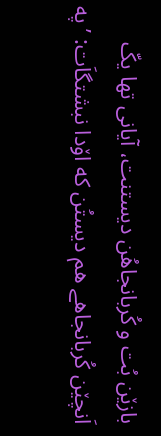بازێن بُت و کُربانجاهُن دیستنت، آیانی تها یکّ اَنچێن کُربانجاهے هم دیستُن که اۆدا نبشتگاَت: ’په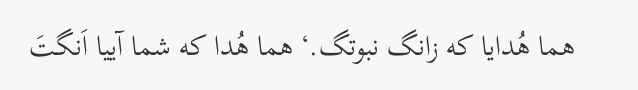هما هُدایا که زانگ نبوتگ.‘ هما هُدا که شما آییا اَنگتَ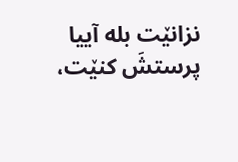نزانێت بله آییا پرستشَ کنێت،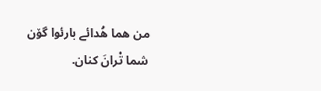من هما هُدائے بارئوا گۆن شما تْرانَ کنان.